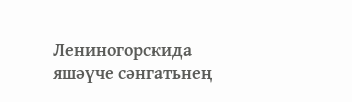Лениногорскида яшәүче сәнгатьнең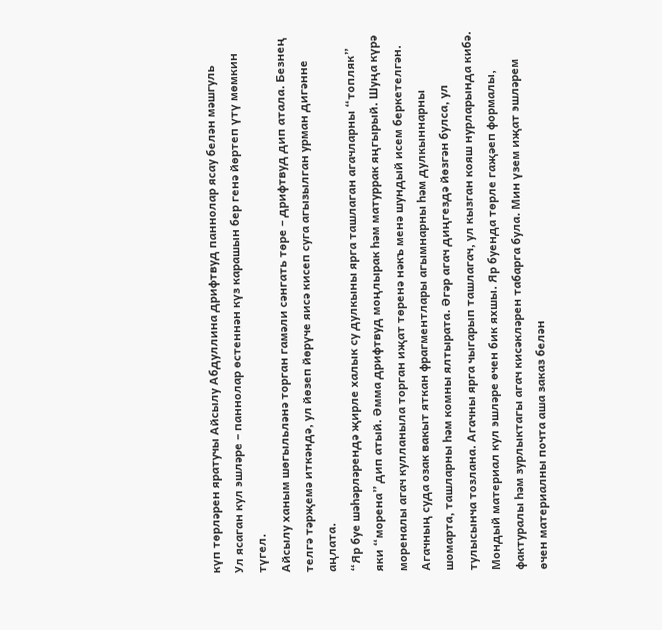күп төрләрен яратучы Айсылу Абдуллина дрифтвуд паннолар ясау белән мәшгуль
Ул ясаган кул эшләре – паннолар өстеннән күз карашын бер генә йөртеп үтү мөмкин түгел.
Айсылу ханым шөгыльләнә торган гамәли сәнгать төре – дрифтвуд дип атала. Безнең телгә тәрҗемә иткәндә, ул йөзеп йөрүче яисә кисеп суга агызылган урман дигәнне аңлата.
“Яр буе шәһәрләрендә җирле халык су дулкыны ярга ташлаган агачларны “топляк” яки “морена” дип атый. Әмма дрифтвуд моңлырак һәм матуррак яңгырый. Шуңа күрә мореналы агач кулланыла торган иҗат төренә нәкъ менә шундый исем беркетелгән. Агачның суда озак вакыт яткан фрагментлары агымнарны һәм дулкыннарны шомарта, ташларны һәм комны ялтырата. Әгәр агач диңгездә йөзгән булса, ул тулысынча тозлана. Агачны ярга чыгарып ташлагач, ул кызган кояш нурларында кибә. Мондый материал кул эшләре өчен бик яхшы. Яр буенда төрле гаҗәеп формалы, фактуралы һәм зурлыктагы агач кисәкләрен табарга була. Мин үзем иҗат эшләрем өчен материалны почта аша заказ белән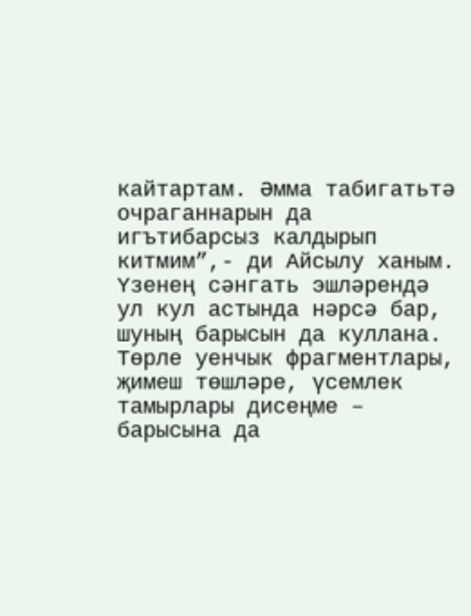кайтартам. Әмма табигатьтә очраганнарын да игътибарсыз калдырып китмим”,- ди Айсылу ханым.
Үзенең сәнгать эшләрендә ул кул астында нәрсә бар, шуның барысын да куллана. Төрле уенчык фрагментлары, җимеш төшләре, үсемлек тамырлары дисеңме – барысына да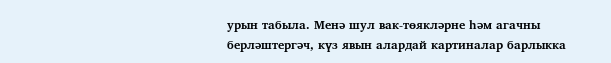урын табыла. Менә шул вак-төякләрне һәм агачны берләштергәч, күз явын алардай картиналар барлыкка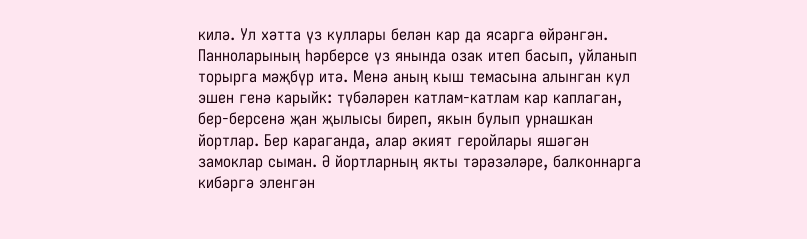килә. Ул хәтта үз куллары белән кар да ясарга өйрәнгән.
Панноларының һәрберсе үз янында озак итеп басып, уйланып торырга мәҗбүр итә. Менә аның кыш темасына алынган кул эшен генә карыйк: түбәләрен катлам-катлам кар каплаган, бер-берсенә җан җылысы биреп, якын булып урнашкан йортлар. Бер караганда, алар әкият геройлары яшәгән замоклар сыман. Ә йортларның якты тәрәзәләре, балконнарга кибәргә эленгән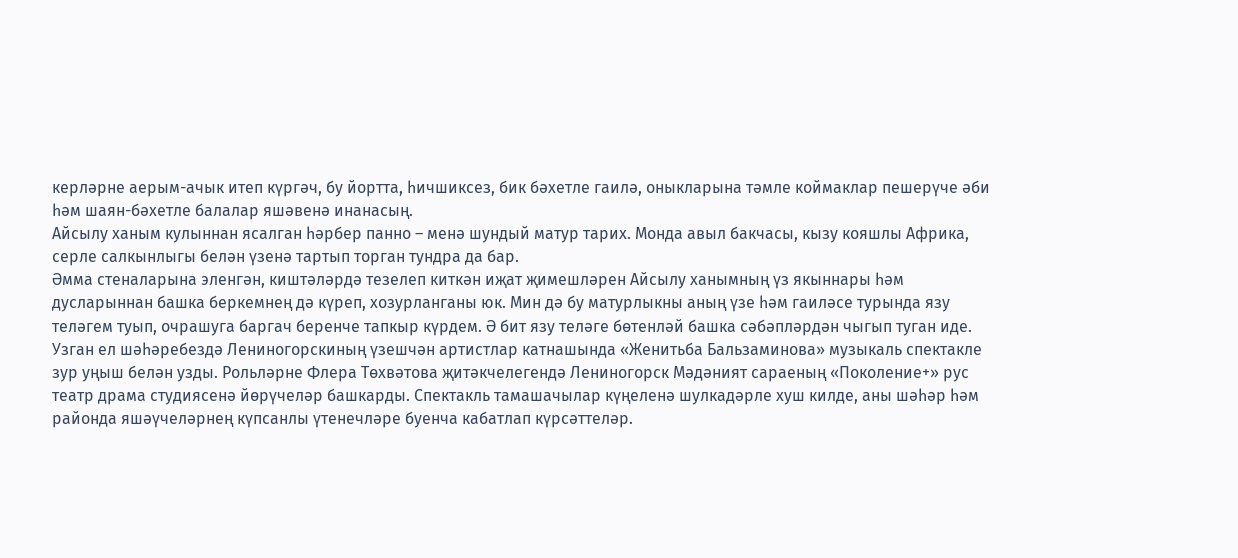керләрне аерым-ачык итеп күргәч, бу йортта, һичшиксез, бик бәхетле гаилә, оныкларына тәмле коймаклар пешерүче әби һәм шаян-бәхетле балалар яшәвенә инанасың.
Айсылу ханым кулыннан ясалган һәрбер панно – менә шундый матур тарих. Монда авыл бакчасы, кызу кояшлы Африка, серле салкынлыгы белән үзенә тартып торган тундра да бар.
Әмма стеналарына эленгән, киштәләрдә тезелеп киткән иҗат җимешләрен Айсылу ханымның үз якыннары һәм дусларыннан башка беркемнең дә күреп, хозурланганы юк. Мин дә бу матурлыкны аның үзе һәм гаиләсе турында язу теләгем туып, очрашуга баргач беренче тапкыр күрдем. Ә бит язу теләге бөтенләй башка сәбәпләрдән чыгып туган иде.
Узган ел шәһәребездә Лениногорскиның үзешчән артистлар катнашында «Женитьба Бальзаминова» музыкаль спектакле зур уңыш белән узды. Рольләрне Флера Төхвәтова җитәкчелегендә Лениногорск Мәдәният сараеның «Поколение+» рус театр драма студиясенә йөрүчеләр башкарды. Спектакль тамашачылар күңеленә шулкадәрле хуш килде, аны шәһәр һәм районда яшәүчеләрнең күпсанлы үтенечләре буенча кабатлап күрсәттеләр.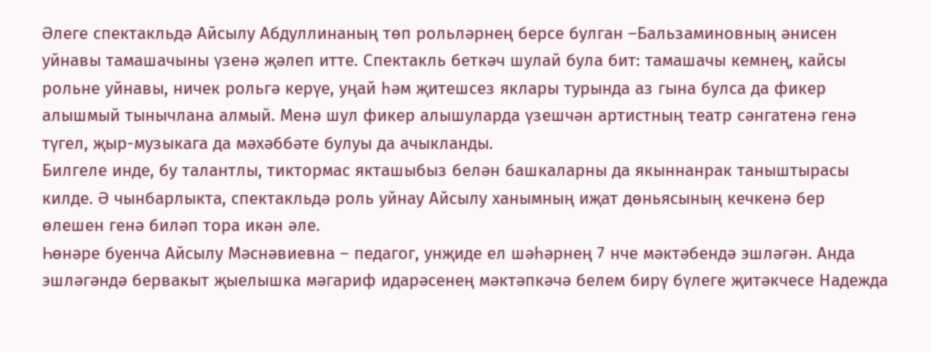Әлеге спектакльдә Айсылу Абдуллинаның төп рольләрнең берсе булган –Бальзаминовның әнисен уйнавы тамашачыны үзенә җәлеп итте. Спектакль беткәч шулай була бит: тамашачы кемнең, кайсы рольне уйнавы, ничек рольгә керүе, уңай һәм җитешсез яклары турында аз гына булса да фикер алышмый тынычлана алмый. Менә шул фикер алышуларда үзешчән артистның театр сәнгатенә генә түгел, җыр-музыкага да мәхәббәте булуы да ачыкланды.
Билгеле инде, бу талантлы, тиктормас якташыбыз белән башкаларны да якыннанрак таныштырасы килде. Ә чынбарлыкта, спектакльдә роль уйнау Айсылу ханымның иҗат дөньясының кечкенә бер өлешен генә биләп тора икән әле.
Һөнәре буенча Айсылу Мәснәвиевна – педагог, унҗиде ел шәһәрнең 7 нче мәктәбендә эшләгән. Анда эшләгәндә бервакыт җыелышка мәгариф идарәсенең мәктәпкәчә белем бирү бүлеге җитәкчесе Надежда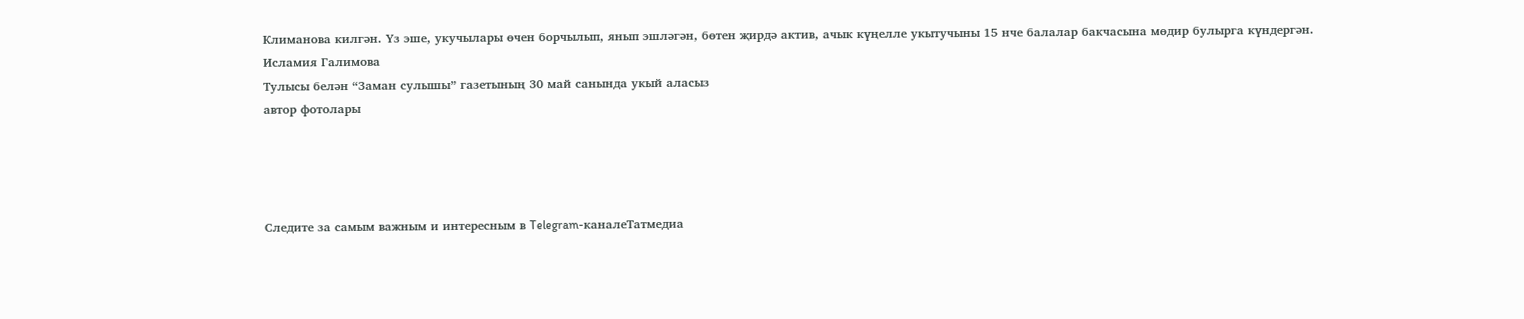Климанова килгән. Үз эше, укучылары өчен борчылып, янып эшләгән, бөтен җирдә актив, ачык күңелле укытучыны 15 нче балалар бакчасына мөдир булырга күндергән.
Исламия Галимова
Тулысы белән “Заман сулышы” газетының 30 май санында укый аласыз
автор фотолары




Следите за самым важным и интересным в Telegram-каналеТатмедиа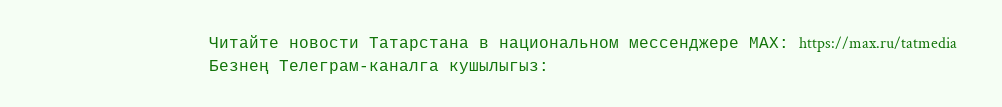Читайте новости Татарстана в национальном мессенджере MАХ: https://max.ru/tatmedia
Безнең Телеграм-каналга кушылыгыз: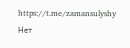https://t.me/zamansulyshy
Нет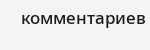комментариев